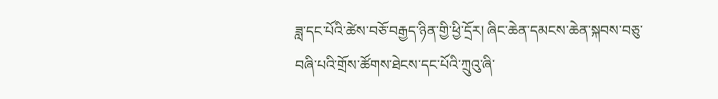ཟླ་དང་པོའི་ཚེས་བཅོ་བརྒྱད་ཉིན་གྱི་ཕྱི་དྲོར། ཞིང་ཆེན་དམངས་ཆེན་སྐབས་བཅུ་བཞི་པའི་གྲོས་ཚོགས་ཐེངས་དང་པོའི་ཀྲུའུ་ཞི་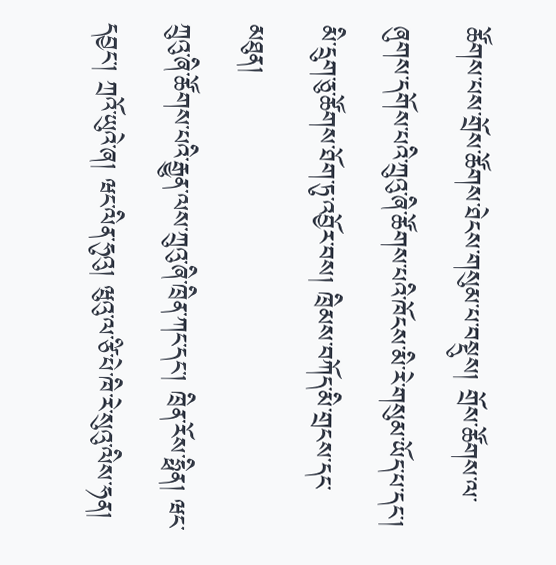ཚོགས་པས་གྲོས་ཚོགས་ཐེངས་གསུམ་པ་བསྡུས། གྲོས་ཚོགས་ལ་ཞུགས་དགོས་པའི་ཀྲུའུ་ཞི་ཚོགས་པའི་ཁོངས་མི་རེ་གསུམ་ཡོད་པ་དང་། མི་དྲུག་ཅུ་ཚོགས་ཐོག་ཏུ་འབྱོར་བས། ཁྲིམས་བཀོད་མི་གྲངས་དང་མཐུན།
ཀྲུའུ་ཞི་ཚོགས་པའི་རྒྱུན་ལས་ཀྲུའུ་ཞི་ཁྲིན་ཀང་དང་། ཁྲིན་རོས་ཧྥིན། ཝང་དབྱང་། ཀྲའོ་ཡུའེ་ཞ། ཝང་ལིན་ཧུའུ། ཝུའུ་ལ་ཙི་པེ་ཁི་རེ་སུའུ་ལིས་ཧན།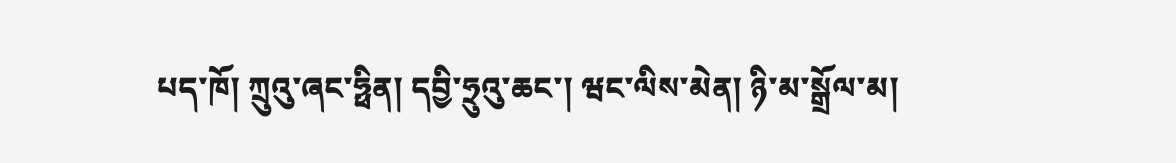པད་ཁོ། ཀྲུའུ་ཞང་ཧྥིན། དབྱི་ཧྲུའུ་ཆང་། ཝང་ལིས་མེན། ཉི་མ་སྒྲོལ་མ།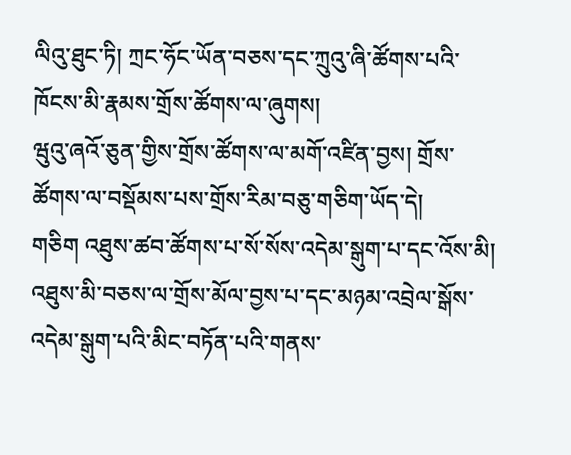ལིའུ་ཐུང་ཏི། ཀྲང་ཧོང་ཡོན་བཅས་དང་ཀྲུའུ་ཞི་ཚོགས་པའི་ཁོངས་མི་རྣམས་གྲོས་ཚོགས་ལ་ཞུགས།
ཝུའུ་ཞའོ་ཅུན་གྱིས་གྲོས་ཚོགས་ལ་མགོ་འཛིན་བྱས། གྲོས་ཚོགས་ལ་བསྡོམས་པས་གྲོས་རིམ་བཅུ་གཅིག་ཡོད་དེ།
གཅིག འཐུས་ཚབ་ཚོགས་པ་སོ་སོས་འདེམ་སྒུག་པ་དང་འོས་མི། འཐུས་མི་བཅས་ལ་གྲོས་མོལ་བྱས་པ་དང་མཉམ་འབྲེལ་སྒོས་འདེམ་སྒུག་པའི་མིང་བཏོན་པའི་གནས་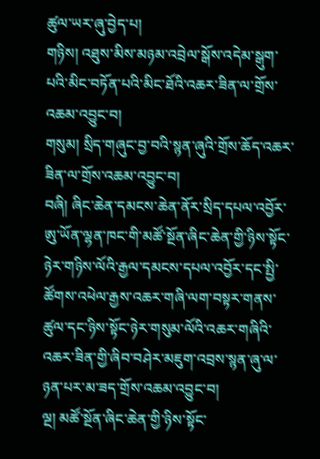ཚུལ་ཡར་ཞུ་བྱེད་པ།
གཉིས། འཐུས་མིས་མཉམ་འབྲེལ་སྒོས་འདེམ་སྒུག་པའི་མིང་བཏོན་པའི་མིང་ཐོའི་འཆར་ཟིན་ལ་གྲོས་འཆམ་འབྱུང་བ།
གསུམ། སྲིད་གཞུང་བྱ་བའི་སྙན་ཞུའི་གྲོས་ཆོད་འཆར་ཟིན་ལ་གྲོས་འཆམ་འབྱུང་བ།
བཞི། ཞིང་ཆེན་དམངས་ཆེན་ནོར་སྲིད་དཔལ་འབྱོར་ཨུ་ཡོན་ལྷན་ཁང་གི་མཚོ་སྔོན་ཞིང་ཆེན་གྱི་ཉིས་སྟོང་ཉེར་གཉིས་ལོའི་རྒྱལ་དམངས་དཔལ་འབྱོར་དང་སྤྱི་ཚོགས་འཕེལ་རྒྱས་འཆར་གཞི་ལག་བསྟར་གནས་ཚུལ་དང་ཉིས་སྟོང་ཉེར་གསུམ་ལོའི་འཆར་གཞིའི་འཆར་ཟིན་གྱི་ཞིབ་བཤེར་མཇུག་འབྲས་སྙན་ཞུ་ལ་ཉན་པར་མ་ཟད་གྲོས་འཆམ་འབྱུང་བ།
ལྔ། མཚོ་སྔོན་ཞིང་ཆེན་གྱི་ཉིས་སྟོང་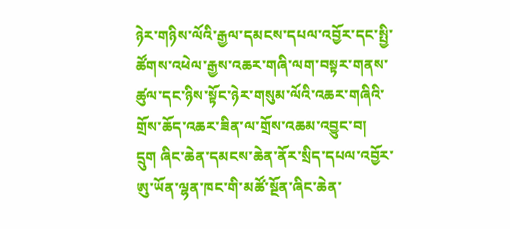ཉེར་གཉིས་ལོའི་རྒྱལ་དམངས་དཔལ་འབྱོར་དང་སྤྱི་ཚོགས་འཕེལ་རྒྱས་འཆར་གཞི་ལག་བསྟར་གནས་ཚུལ་དང་ཉིས་སྟོང་ཉེར་གསུམ་ལོའི་འཆར་གཞིའི་གྲོས་ཆོད་འཆར་ཟིན་ལ་གྲོས་འཆམ་འབྱུང་བ།
དྲུག ཞིང་ཆེན་དམངས་ཆེན་ནོར་སྲིད་དཔལ་འབྱོར་ཨུ་ཡོན་ལྷན་ཁང་གི་མཚོ་སྔོན་ཞིང་ཆེན་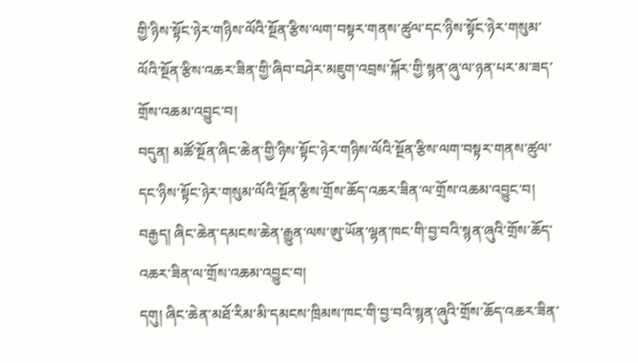གྱི་ཉིས་སྟོང་ཉེར་གཉིས་ལོའི་སྔོན་རྩིས་ལག་བསྟར་གནས་ཚུལ་དང་ཉིས་སྟོང་ཉེར་གསུམ་ལོའི་སྔོན་རྩིས་འཆར་ཟིན་གྱི་ཞིབ་བཤེར་མཇུག་འབྲས་སྐོར་གྱི་སྙན་ཞུ་ལ་ཉན་པར་མ་ཟད་གྲོས་འཆམ་འབྱུང་བ།
བདུན། མཚོ་སྔོན་ཞིང་ཆེན་གྱི་ཉིས་སྟོང་ཉེར་གཉིས་ལོའི་སྔོན་རྩིས་ལག་བསྟར་གནས་ཚུལ་དང་ཉིས་སྟོང་ཉེར་གསུམ་ལོའི་སྔོན་རྩིས་གྲོས་ཆོད་འཆར་ཟིན་ལ་གྲོས་འཆམ་འབྱུང་བ།
བརྒྱད། ཞིང་ཆེན་དམངས་ཆེན་རྒྱུན་ལས་ཨུ་ཡོན་ལྷན་ཁང་གི་བྱ་བའི་སྙན་ཞུའི་གྲོས་ཆོད་འཆར་ཟིན་ལ་གྲོས་འཆམ་འབྱུང་བ།
དགུ། ཞིང་ཆེན་མཐོ་རིམ་མི་དམངས་ཁྲིམས་ཁང་གི་བྱ་བའི་སྙན་ཞུའི་གྲོས་ཆོད་འཆར་ཟིན་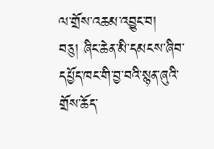ལ་གྲོས་འཆམ་འབྱུང་བ།
བཅུ། ཞིང་ཆེན་མི་དམངས་ཞིབ་དཔྱོད་ཁང་གི་བྱ་བའི་སྙན་ཞུའི་གྲོས་ཆོད་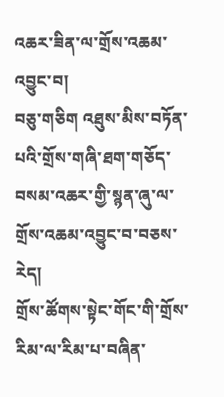འཆར་ཟིན་ལ་གྲོས་འཆམ་འབྱུང་བ།
བཅུ་གཅིག འཐུས་མིས་བཏོན་པའི་གྲོས་གཞི་ཐག་གཅོད་བསམ་འཆར་གྱི་སྙན་ཞུ་ལ་གྲོས་འཆམ་འབྱུང་བ་བཅས་རེད།
གྲོས་ཚོགས་སྟེང་གོང་གི་གྲོས་རིམ་ལ་རིམ་པ་བཞིན་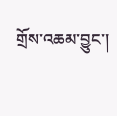གྲོས་འཆམ་བྱུང་།